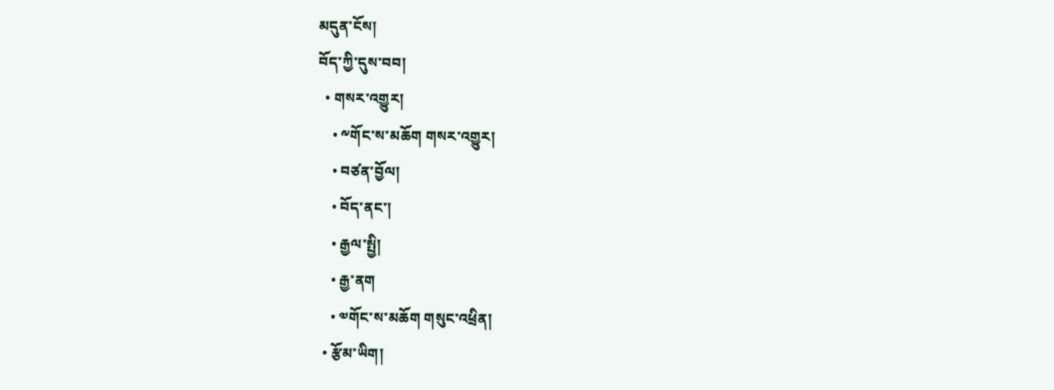མདུན་ངོས།
བོད་ཀྱི་དུས་བབ།
  • གསར་འགྱུར།
    • ༸གོང་ས་མཆོག གསར་འགྱུར།
    • བཙན་བྱོལ།
    • བོད་ནང་།
    • རྒྱལ་སྤྱི།
    • རྒྱ་ནག
    • ༧གོང་ས་མཆོག གསུང་འཕྲིན།
  • རྩོམ་ཡིག།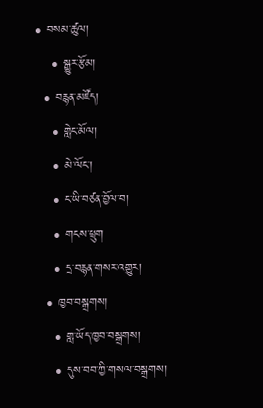• བསམ་ཚུལ།
    • སྒྱུར་རྩོམ།
  • བརྙན་མཛོད།
    • གླེང་མོལ།
    • མེ་ལོང་།
    • ང་ཡི་བཙན་བྱོལ་བ།
    • གངས་ཕྲུག
    • དྲ་བརྙན་གསར་འགྱུར།
  • ཁྱབ་བསྒྲགས།
    • གླ་ཡོད་ཁྱབ་བསྒྲགས།
    • དུས་བབ་ཀྱི་གསལ་བསྒྲགས།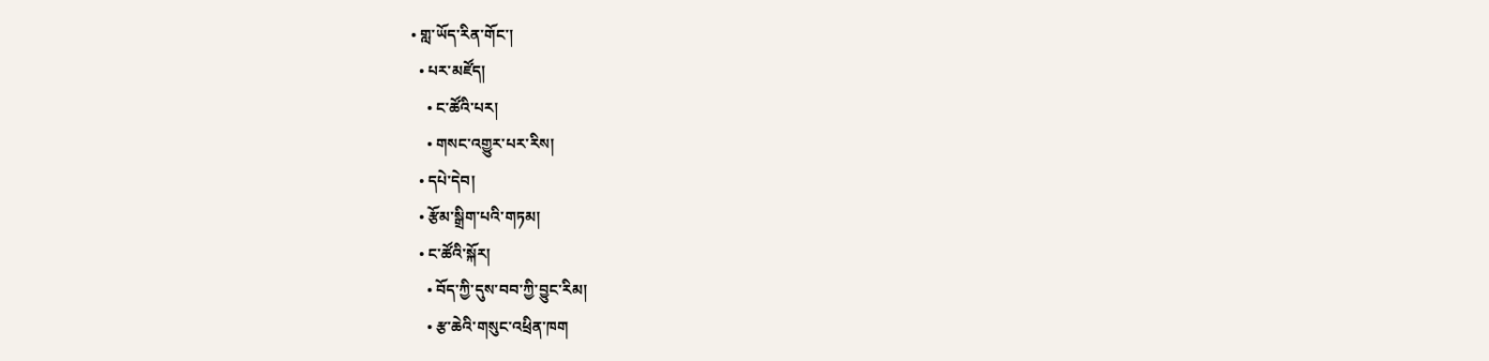• གླ་ཡོད་རིན་གོང་།
  • པར་མཛོད།
    • ང་ཚོའི་པར།
    • གསང་འགྱུར་པར་རིས།
  • དཔེ་དེབ།
  • རྩོམ་སྒྲིག་པའི་གཏམ།
  • ང་ཚོའི་སྐོར།
    • བོད་ཀྱི་དུས་བབ་ཀྱི་བྱུང་རིམ།
    • རྩ་ཆེའི་གསུང་འཕྲིན་ཁག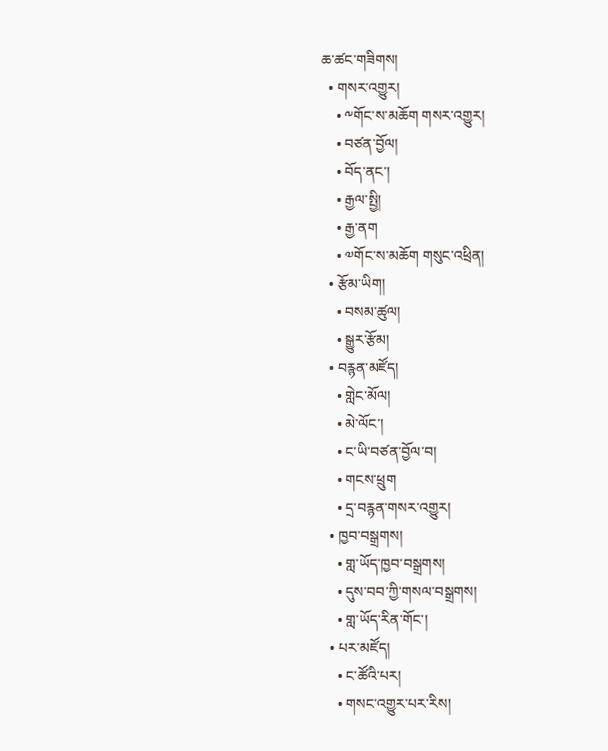ཆ་ཚང་གཟིགས།
  • གསར་འགྱུར།
    • ༸གོང་ས་མཆོག གསར་འགྱུར།
    • བཙན་བྱོལ།
    • བོད་ནང་།
    • རྒྱལ་སྤྱི།
    • རྒྱ་ནག
    • ༧གོང་ས་མཆོག གསུང་འཕྲིན།
  • རྩོམ་ཡིག།
    • བསམ་ཚུལ།
    • སྒྱུར་རྩོམ།
  • བརྙན་མཛོད།
    • གླེང་མོལ།
    • མེ་ལོང་།
    • ང་ཡི་བཙན་བྱོལ་བ།
    • གངས་ཕྲུག
    • དྲ་བརྙན་གསར་འགྱུར།
  • ཁྱབ་བསྒྲགས།
    • གླ་ཡོད་ཁྱབ་བསྒྲགས།
    • དུས་བབ་ཀྱི་གསལ་བསྒྲགས།
    • གླ་ཡོད་རིན་གོང་།
  • པར་མཛོད།
    • ང་ཚོའི་པར།
    • གསང་འགྱུར་པར་རིས།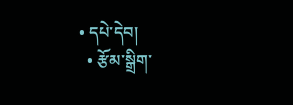• དཔེ་དེབ།
  • རྩོམ་སྒྲིག་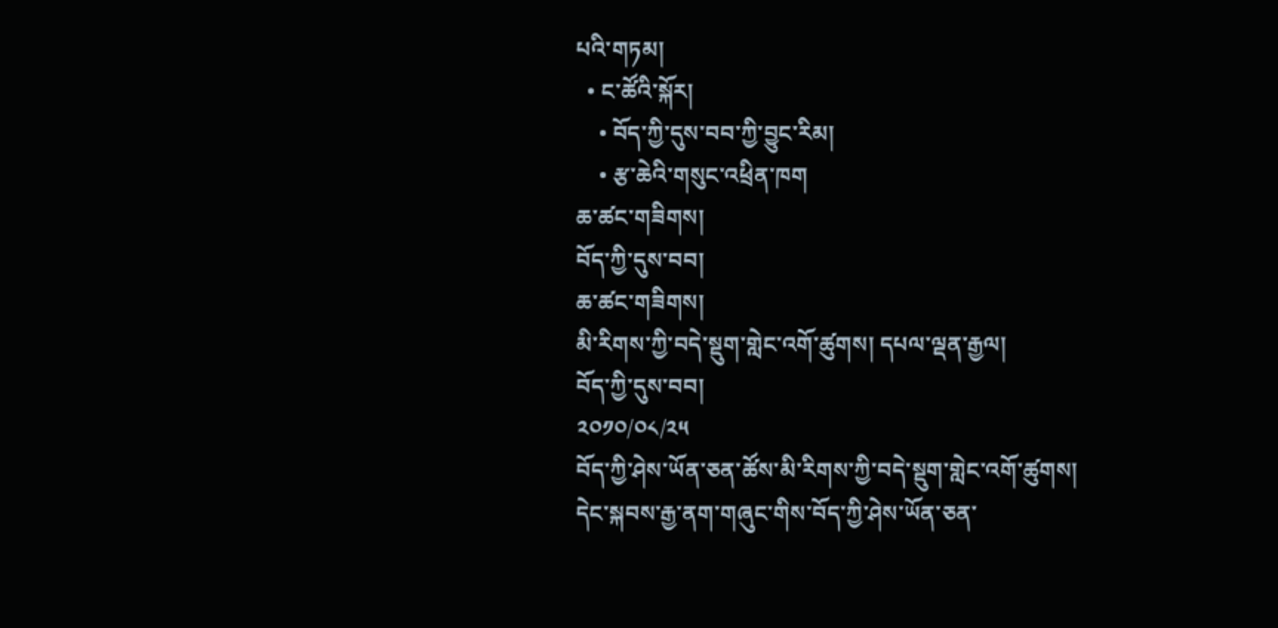པའི་གཏམ།
  • ང་ཚོའི་སྐོར།
    • བོད་ཀྱི་དུས་བབ་ཀྱི་བྱུང་རིམ།
    • རྩ་ཆེའི་གསུང་འཕྲིན་ཁག
ཆ་ཚང་གཟིགས།
བོད་ཀྱི་དུས་བབ།
ཆ་ཚང་གཟིགས།
མི་རིགས་ཀྱི་བདེ་སྡུག་གླེང་འགོ་ཚུགས། དཔལ་ལྡན་རྒྱལ།
བོད་ཀྱི་དུས་བབ།
༢༠༡༠/༠༨/༢༥
བོད་ཀྱི་ཤེས་ཡོན་ཅན་ཚོས་མི་རིགས་ཀྱི་བདེ་སྡུག་གླེང་འགོ་ཚུགས།
དེང་སྐབས་རྒྱ་ནག་གཞུང་གིས་བོད་ཀྱི་ཤེས་ཡོན་ཅན་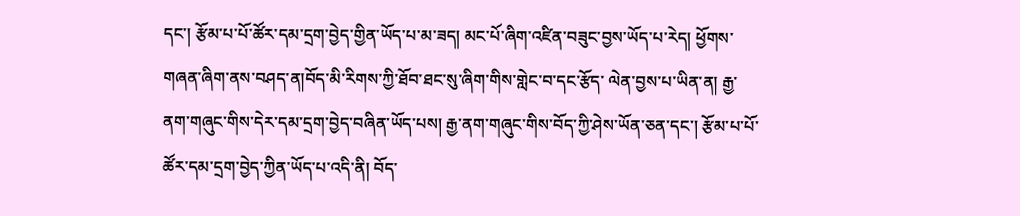དང་། རྩོམ་པ་པོ་ཚོར་དམ་དྲག་བྱེད་གྱིན་ཡོད་པ་མ་ཟད། མང་པོ་ཞིག་འཛིན་བཟུང་བྱས་ཡོད་པ་རེད། ཕྱོགས་གཞན་ཞིག་ནས་བཤད་ན།བོད་མི་རིགས་ཀྱི་ཐོབ་ཐང་སུ་ཞིག་གིས་གླེང་བ་དང་རྩོད་ ལེན་བྱས་པ་ཡིན་ན། རྒྱ་ནག་གཞུང་གིས་དེར་དམ་དྲག་བྱེད་བཞིན་ཡོད་པས། རྒྱ་ནག་གཞུང་གིས་བོད་ཀྱི་ཤེས་ཡོན་ཅན་དང་། རྩོམ་པ་པོ་ཚོར་དམ་དྲག་བྱེད་ཀྱིན་ཡོད་པ་འདི་ནི། བོད་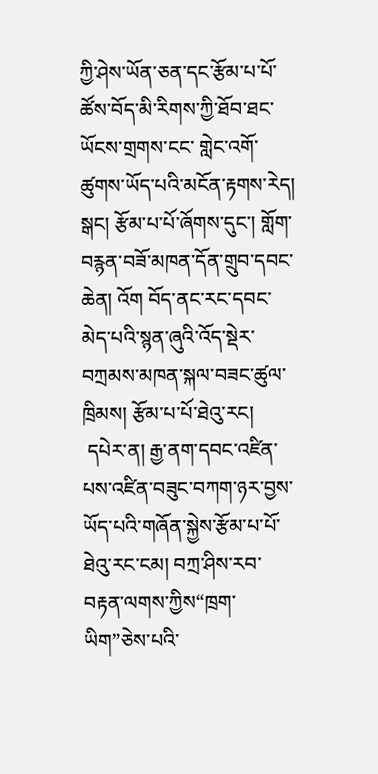ཀྱི་ཤེས་ཡོན་ཅན་དང་རྩོམ་པ་པོ་ཚོས་བོད་མི་རིགས་ཀྱི་ཐོབ་ཐང་ཡོངས་གྲགས་ངང་ གླེང་འགོ་ཚུགས་ཡོད་པའི་མངོན་རྟགས་རེད།
སྒང། རྩོམ་པ་པོ་ཞོགས་དུང་། གློག་བརྙན་བཟོ་མཁན་དོན་གྲུབ་དབང་ཆེན། འོག བོད་ནང་རང་དབང་མེད་པའི་སྙན་ཞུའི་འོད་སྡེར་བཀྲམས་མཁན་སྐལ་བཟང་ཚུལ་ཁྲིམས། རྩོམ་པ་པོ་ཐེའུ་རང།
 དཔེར་ན། རྒྱ་ནག་དབང་འཛིན་པས་འཛིན་བཟུང་བཀག་ཉར་བྱས་ཡོད་པའི་གཞོན་སྐྱེས་རྩོམ་པ་པོ་ ཐེའུ་རང་ངམ། བཀྲ་ཤིས་རབ་བརྟན་ལགས་ཀྱིས“ཁྲག་ཡིག”ཅེས་པའི་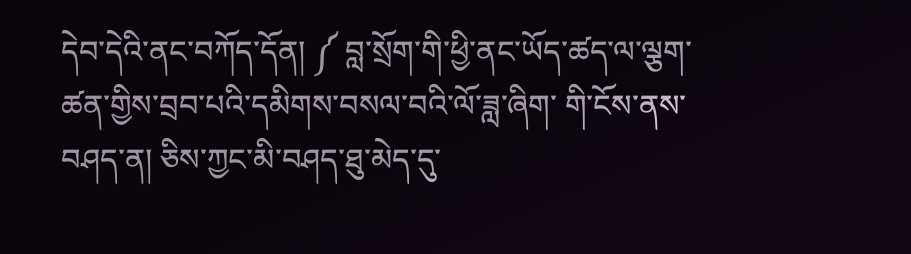དེབ་དེའི་ནང་བཀོད་དོན། ༼ བླ་སྲོག་གི་ཕྱི་ནང་ཡོད་ཚད་ལ་ལྕག་ཚན་གྱིས་བྲབ་པའི་དམིགས་བསལ་བའི་ལོ་ཟླ་ཞིག་ གི་ངོས་ནས་བཤད་ན། ཅིས་ཀྱང་མི་བཤད་ཐུ་མེད་དུ་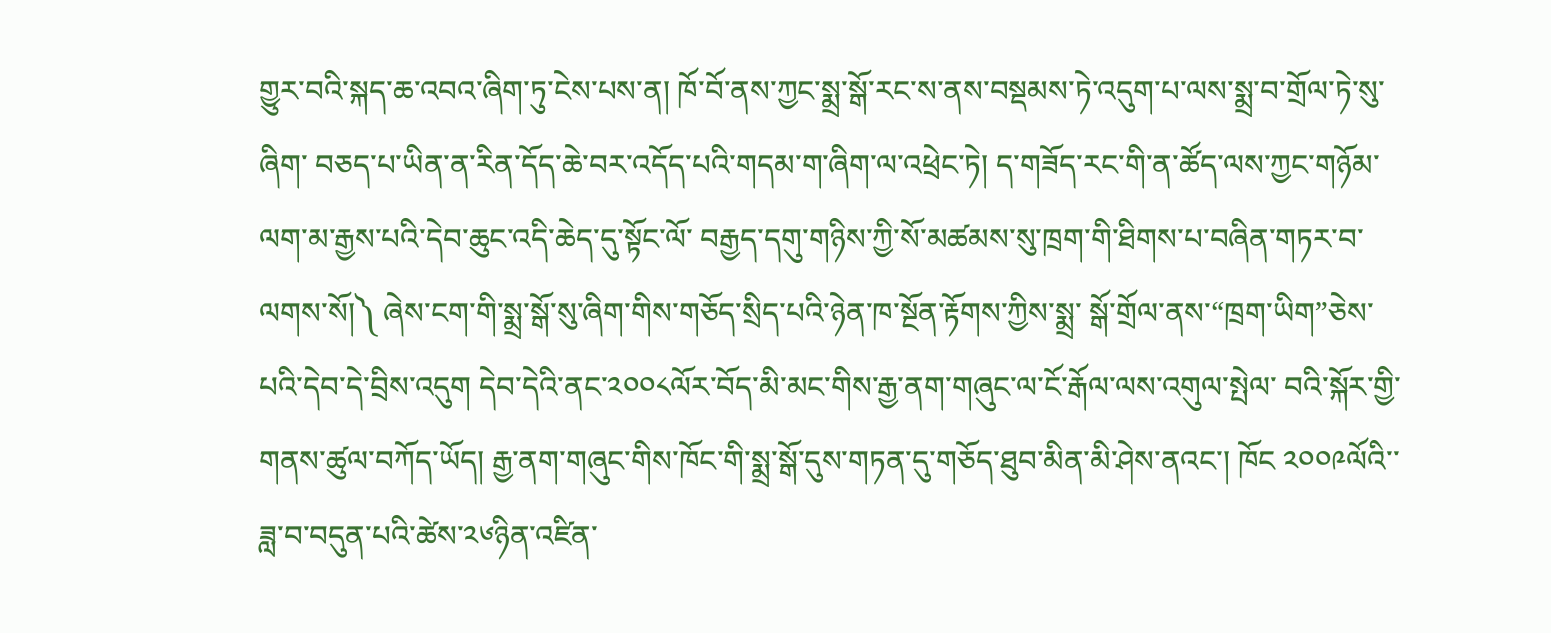གྱུར་བའི་སྐད་ཆ་འབའ་ཞིག་ཏུ་ངེས་པས་ན། ཁོ་བོ་ནས་ཀྱང་སྨྲ་སྒོ་རང་ས་ནས་བསྡམས་ཏེ་འདུག་པ་ལས་སྨྲ་བ་གྲོལ་ཏེ་སུ་ཞིག་ བཅད་པ་ཡིན་ན་རིན་དོད་ཆེ་བར་འདོད་པའི་གདམ་ག་ཞིག་ལ་འཕྲེང་ཏེ། ད་གཟོད་རང་གི་ན་ཚོད་ལས་ཀྱང་གཉོམ་ལག་མ་རྒྱས་པའི་དེབ་ཆུང་འདི་ཆེད་དུ་སྟོང་ལོ་ བརྒྱད་དགུ་གཉིས་ཀྱི་སོ་མཚམས་སུ་ཁྲག་གི་ཐིགས་པ་བཞིན་གཏར་བ་ལགས་སོ།༽ ཞེས་ངག་གི་སྨྲ་སྒོ་སུ་ཞིག་གིས་གཅོད་སྲིད་པའི་ཉེན་ཁ་སྔོན་རྟོགས་ཀྱིས་སྨྲ་ སྒོ་གྲོལ་ནས་“ཁྲག་ཡིག”ཅེས་པའི་དེབ་དེ་བྲིས་འདུག དེབ་དེའི་ནང་༢༠༠༨ལོར་བོད་མི་མང་གིས་རྒྱ་ནག་གཞུང་ལ་ངོ་རྒོལ་ལས་འགུལ་སྤེལ་ བའི་སྐོར་གྱི་གནས་ཚུལ་བཀོད་ཡོད། རྒྱ་ནག་གཞུང་གིས་ཁོང་གི་སྨྲ་སྒོ་དུས་གཏན་དུ་གཅོད་ཐུབ་མིན་མི་ཤེས་ནའང་། ཁོང ༢༠༠༩ལོའི་་ཟླ་བ་བདུན་པའི་ཚེས་༢༦ཉིན་འཛིན་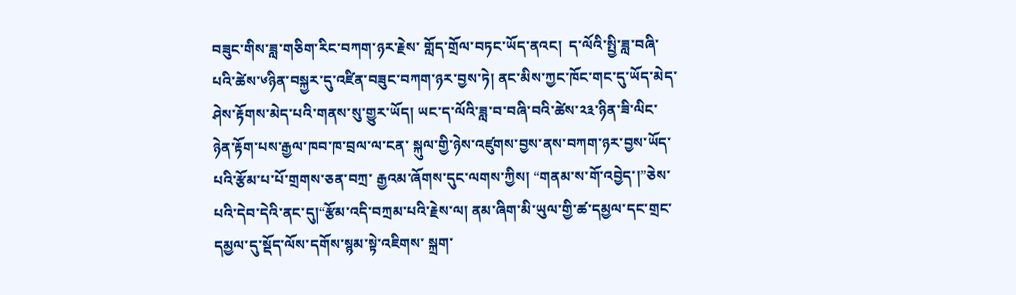བཟུང་གིས་ཟླ་གཅིག་རིང་བཀག་ཉར་རྗེས་ གློད་གྲོལ་བཏང་ཡོད་ནའང།  ད་ལོའི་སྤྱི་ཟླ་བཞི་པའི་ཚེས་༦ཉིན་བསྐྱར་དུ་འཛིན་བཟུང་བཀག་ཉར་བྱས་ཏེ། ནང་མིས་ཀྱང་ཁོང་གང་དུ་ཡོད་མེད་ཤེས་རྟོགས་མེད་པའི་གནས་སུ་གྱུར་ཡོད། ཡང་ད་ལོའི་ཟླ་བ་བཞི་བའི་ཚེས་༢༣་ཉིན་ཟི་ལིང་ཉེན་རྟོག་པས་རྒྱལ་ཁབ་ཁ་བྲལ་ལ་ངན་ སྐུལ་གྱི་ཉེས་འཛུགས་བྱས་ནས་བཀག་ཉར་བྱས་ཡོད་པའི་རྩོམ་པ་པོ་གྲགས་ཅན་བཀྲ་ རྒྱའམ་ཞོགས་དུང་ལགས་ཀྱིས། “གནམ་ས་གོ་འབྱེད་།”ཅེས་པའི་དེབ་དེའི་ནང་དུ།“རྩོམ་འདི་བཀྲམ་པའི་རྗེས་ལ། ནམ་ཞིག་མི་ཡུལ་གྱི་ཚ་དམྱལ་དང་གྲང་དམྱལ་དུ་སྡོད་ལོས་དགོས་སྙམ་སྟེ་འཇིགས་ སྐྲག་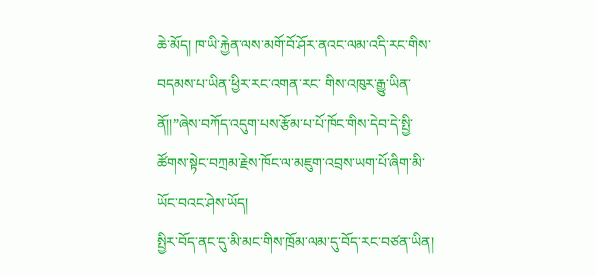ཆེ་མོད། ཁ་ཡི་རྐྱེན་ལས་མགོ་བོ་ཤོར་ནའང་ལམ་འདི་རང་གིས་བདམས་པ་ཡིན་ཕྱིར་རང་འགན་རང་ གིས་འཁུར་རྒྱུ་ཡིན་ནོ།།”ཞེས་བཀོད་འདུག་པས་རྩོམ་པ་པོ་ཁོང་གིས་དེབ་དེ་སྤྱི་ ཚོགས་སྟེང་བཀྲམ་རྗེས་ཁོང་ལ་མཇུག་འབྲས་ཡག་པོ་ཞིག་མི་ཡོང་བའང་ཤེས་ཡོད།
སྤྱིར་བོད་ནང་དུ་མི་མང་གིས་ཁྲོམ་ལམ་དུ་བོད་རང་བཙན་ཡིན།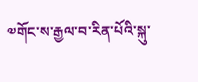༧གོང་ས་རྒྱལ་བ་རིན་པོའི་སྐུ་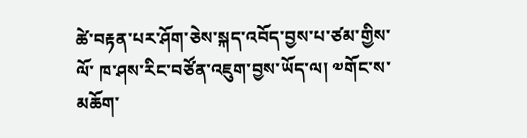ཚེ་བརྟན་པར་ཤོག་ཅེས་སྐད་འབོད་བྱས་པ་ཙམ་གྱིས་ལོ་ ཁ་ཤས་རིང་བཙོན་འཇུག་བྱས་ཡོད་ལ། ༧གོང་ས་མཆོག་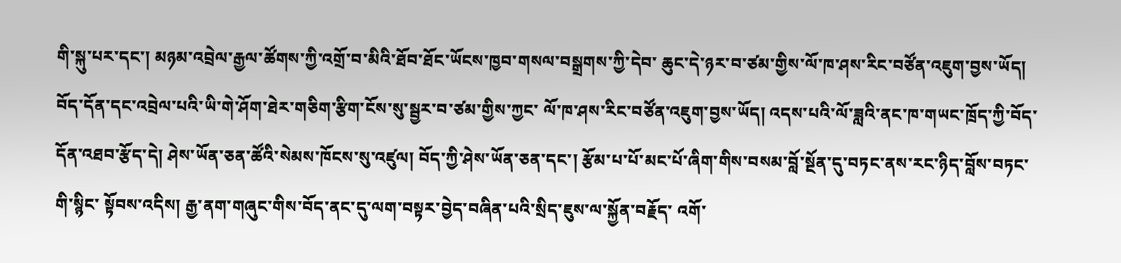གི་སྐུ་པར་དང་། མཉམ་འབྲེལ་རྒྱལ་ཚོགས་ཀྱི་འགྲོ་བ་མིའི་ཐོབ་ཐོང་ཡོངས་ཁྱབ་གསལ་བསྒྲགས་ཀྱི་དེབ་ ཆུང་དེ་ཉར་བ་ཙམ་གྱིས་ལོ་ཁ་ཤས་རིང་བཙོན་འཇུག་བྱས་ཡོད། བོད་དོན་དང་འབྲེལ་པའི་ཡི་གེ་ཤོག་ཐེར་གཅིག་རྩིག་ངོས་སུ་སྦྱར་བ་ཙམ་གྱིས་ཀྱང་ ལོ་ཁ་ཤས་རིང་བཙོན་འཇུག་བྱས་ཡོད། འདས་པའི་ལོ་ཟླའི་ནང་ཁ་གཡང་ཁྲོད་ཀྱི་བོད་དོན་འཐབ་རྩོད་དེ། ཤེས་ཡོན་ཅན་ཚོའི་སེམས་ཁོངས་སུ་འཛུལ། བོད་ཀྱི་ཤེས་ཡོན་ཅན་དང་། རྩོམ་པ་པོ་མང་པོ་ཞིག་གིས་བསམ་བློ་སྔོན་དུ་བཏང་ནས་རང་ཉིད་བློས་བཏང་གི་སྙིང་ སྟོབས་འདིས། རྒྱ་ནག་གཞུང་གིས་བོད་ནང་དུ་ལག་བསྟར་བྱེད་བཞིན་པའི་སྲིད་ཇུས་ལ་སྐྱོན་བརྗོད་ འགོ་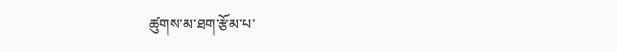ཚུགས་མ་ཐག་རྩོམ་པ་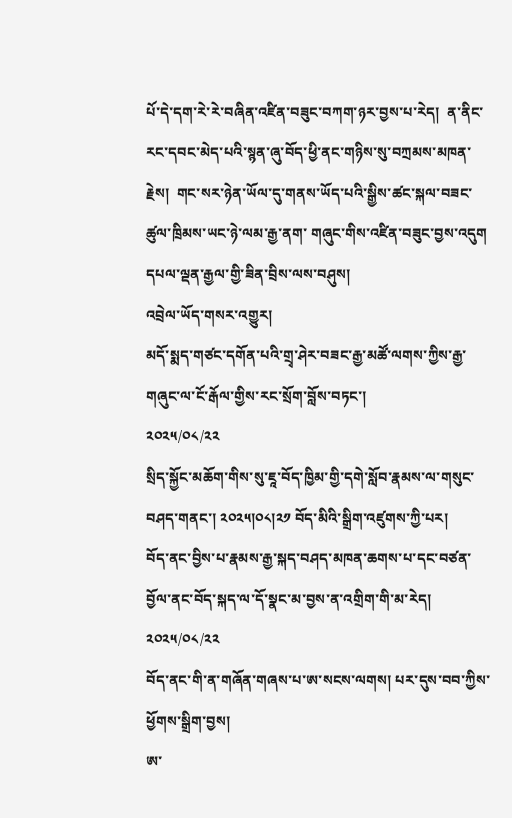པོ་དེ་དག་རེ་རེ་བཞིན་འཛིན་བཟུང་བཀག་ཉར་བྱས་པ་རེད།  ན་ནིང་རང་དབང་མེད་པའི་སྙན་ཞུ་བོད་ཕྱི་ནང་གཉིས་སུ་བཀྲམས་མཁན་རྗེས།  གང་སར་ཉེན་ཡོལ་དུ་གནས་ཡོད་པའི་སྒྱིས་ཚང་སྐལ་བཟང་ཚུལ་ཁྲིམས་ཡང་ཉེ་ལམ་རྒྱ་ནག་ གཞུང་གིས་འཛིན་བཟུང་བྱས་འདུག
དཔལ་ལྡན་རྒྱལ་གྱི་ཟིན་བྲིས་ལས་བཤུས།
འབྲེལ་ཡོད་གསར་འགྱུར།
མདོ་སྨད་གཙང་དགོན་པའི་གྲྭ་ཤེར་བཟང་རྒྱ་མཚོ་ལགས་ཀྱིས་རྒྱ་གཞུང་ལ་ངོ་རྒོལ་གྱིས་རང་སྲོག་བློས་བཏང་།
༢༠༢༥/༠༨/༢༢
སྲིད་སྐྱོང་མཆོག་གིས་སུ་ཇཱ་བོད་ཁྱིམ་གྱི་དགེ་སློབ་རྣམས་ལ་གསུང་བཤད་གནང་། ༢༠༢༥།༠༨།༢༡ བོད་མིའི་སྒྲིག་འཛུགས་ཀྱི་པར།
བོད་ནང་བྱིས་པ་རྣམས་རྒྱ་སྐད་བཤད་མཁན་ཆགས་པ་དང་བཙན་བྱོལ་ནང་བོད་སྐད་ལ་དོ་སྣང་མ་བྱས་ན་འགྲིག་གི་མ་རེད།
༢༠༢༥/༠༨/༢༢
བོད་ནང་གི་ན་གཞོན་གཞས་པ་ཨ་སངས་ལགས། པར་དུས་བབ་ཀྱིས་ཕྱོགས་སྒྲིག་བྱས།
ཨ་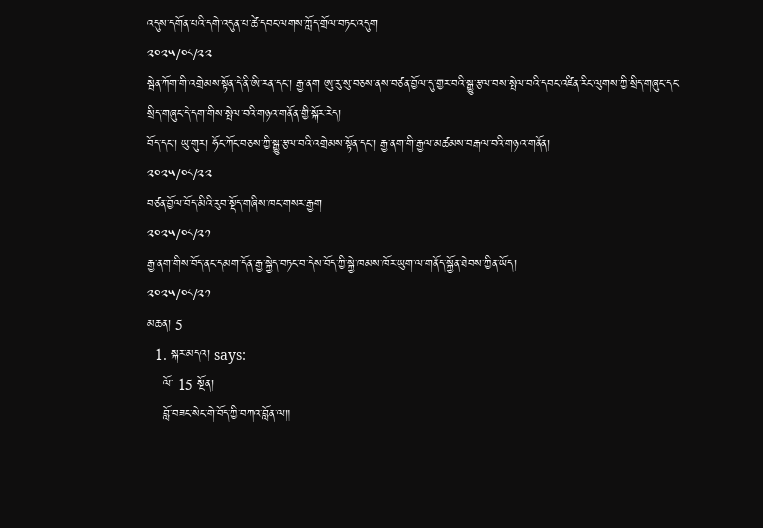འདུས་དགོན་པའི་དགེ་འདུན་པ་ཚེ་དབང་ལགས་ཀློད་གྲོལ་བཏང་འདུག
༢༠༢༥/༠༨/༢༢
སྦེན་ཀོག་གི་འགྲེམས་སྟོན་དེ་ནི་ཨི་རན་དང་། རྒྱ་ནག ཨུ་རུ་སུ་བཅས་ནས་བཙན་བྱོལ་དུ་གྱར་བའི་སྒྱུ་རྩལ་བས་སྤེལ་བའི་དབང་འཛིན་རིང་ལུགས་ཀྱི་སྲིད་གཞུང་དང་སྲིད་གཞུང་དེ་དག་གིས་སྤེལ་བའི་གཉའ་གནོན་གྱི་སྐོར་རེད།
བོད་དང་། ཡུ་གུར། ཧོང་ཀོང་བཅས་ཀྱི་སྒྱུ་རྩལ་བའི་འགྲེམས་སྟོན་དང་། རྒྱ་ནག་གི་རྒྱལ་མཚམས་བརྒལ་བའི་གཉའ་གནོན།
༢༠༢༥/༠༨/༢༢
བཙན་བྱོལ་བོད་མིའི་རུབ་སྡོད་གཞིས་ཁང་གསར་རྒྱག
༢༠༢༥/༠༨/༢༡
རྒྱ་ནག་གིས་བོད་ནང་དམག་དོན་རྒྱ་སྐྱེད་བཏང་བ་དེས་བོད་ཀྱི་སྐྱེ་ཁམས་ཁོར་ཡུག་ལ་གནོད་སྐྱོན་ཐེབས་ཀྱིན་ཡོད།
༢༠༢༥/༠༨/༢༡
མཆན། 5
  1. སྐར་མདའ། says:
    ལོ་ 15 སྔོན།
    བློ་བཟང་སེང་གེ་བོད་ཀྱི་བཀའ་བློན་ལ༎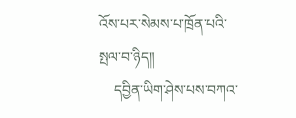འོས་པར་སེམས་པ་ཁྲོན་པའི་སྤལ་བ་ཉིད༎
    དབྱིན་ཡིག་ཤེས་པས་བཀའ་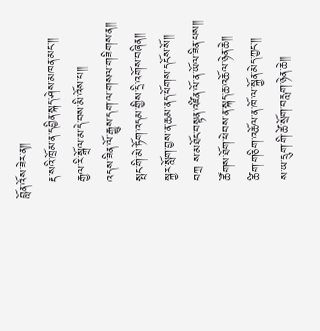བློན་འོས་ཟེར་ན༎
    རྡ་སའི་ཁྲོམ་ན་དབྱིན་སྐད་ཤེས་མཁན་མང་༎
    རྒྱལ་རི་སྒྲོལ་མ་དེ་བས་མི་འོས་པ༎
    འདས་ཟིན་ལོ་རྒྱུས་དག་ལ་གསལ་གཟིགས་ན༎
    སྤང་གི་མེ་ཏོག་འདམ་གྱིས་དྲི་འགོས་བཞིན༎
    སྐྱར་སློག་བྱས་ན་ཆམ་ནད་ཕོགས་དངོས་སོ༎
    བཀྲ ས་མཐོང་བསྟན་འཛིན་ལོ་ན་ཡོལ་ཟིན་པས༎
    ཚོགས་ཐོག་ཕེབས་ན་སྐད་ཆ་འཆོལ་ཉེན་ཆེ༎
    ཚིག་གཅིག་འཆོལ་ན་ཁོ་ལ་སྐྱོན་མེད་ཀྱང་༎
    ས་ཡ་དྲུག་གི་ཚེ་སྲོག་བརླག་ཉེན་ཆེ༎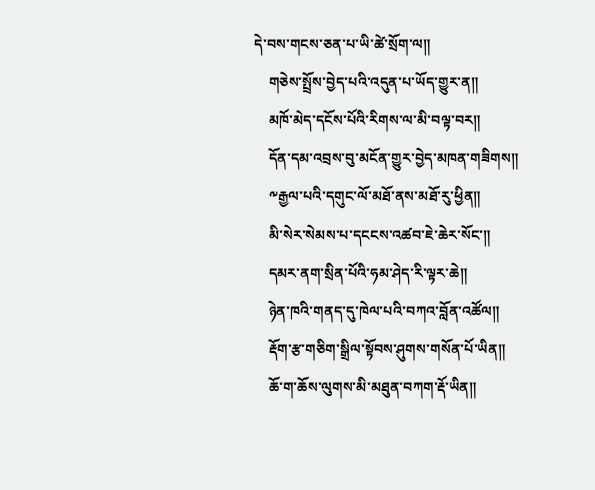དེ་བས་གངས་ཅན་པ་ཡི་ཚེ་སྲོག་ལ༎
    གཅེས་སྤྲོས་བྱེད་པའི་འདུན་པ་ཡོད་གྱུར་ན༎
    མཁོ་མེད་དངོས་པོའི་རིགས་ལ་མི་བལྟ་བར༎
    དོན་དམ་འབྲས་བུ་མངོན་གྱུར་བྱེད་མཁན་གཟིགས༎
    ༸རྒྱལ་པའི་དགུང་ལོ་མཐོ་ནས་མཐོ་རུ་ཕྱིན༎
    མི་སེར་སེམས་པ་དངངས་འཚབ་ཇེ་ཆེར་སོང་༎
    དམར་ནག་སྲིན་པོའི་ཧམ་ཤེད་རི་ལྟར་ཆེ༎
    ཉེན་ཁའི་གནད་དུ་ཁེལ་པའི་བཀའ་བློན་འཚོལ༎
    རྡོག་རྩ་གཅིག་སྒྲིལ་སྟོབས་ཤུགས་གསོན་པོ་ཡིན༎
    ཆོ་ག་ཆོས་ལུགས་མི་མཐུན་བཀག་རྡོ་ཡིན༎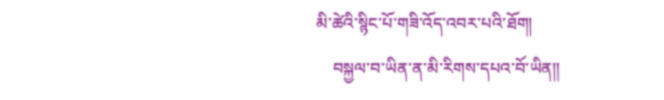མི་ཚེའི་སྙིང་པོ་གཟི་འོད་འབར་པའི་ཐོག།
    བསྐྱལ་བ་ཡིན་ན་མི་རིགས་དཔའ་བོ་ཡིན༎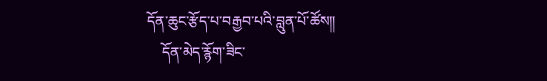དོན་ཆུང་རྩོད་པ་བརྒྱབ་པའི་བླུན་པོ་ཚོས༎
    དོན་མེད་རྙོག་ཟིང་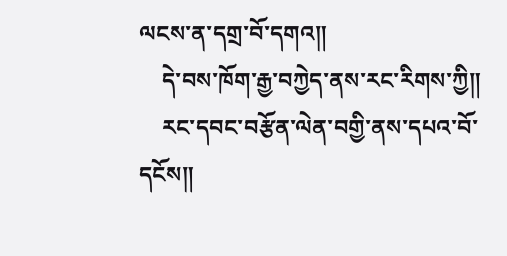ལངས་ན་དགྲ་བོ་དགའ༎
    དེ་བས་ཁོག་རྒྱ་བཀྱེད་ནས་རང་རིགས་ཀྱི༎
    རང་དབང་བརྩོན་ལེན་བགྱི་ནས་དཔའ་བོ་དངོས༎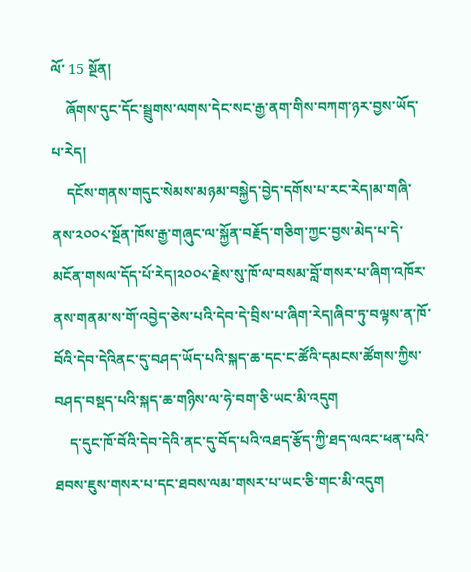ལོ་ 15 སྔོན།
    ཞོགས་དུང་དོང་སྦྲུགས་ལགས་དེང་སང་རྒྱ་ནག་གིས་བཀག་ཉར་བྱས་ཡོད་པ་རེད།
    དངོས་གནས་གདུང་སེམས་མཉམ་བསྐྱེད་བྱེད་དགོས་པ་རང་རེད།མ་གཞི་ནས་༢༠༠༨་སྔོན་ཁོས་རྒྱ་གཞུང་ལ་སྐྱོན་བརྗོད་གཅིག་ཀྱང་བྱས་མེད་པ་དེ་མངོན་གསལ་དོད་པོ་རེད།༢༠༠༨་རྗེས་སུ་ཁོ་ལ་བསམ་བློ་གསར་པ་ཞིག་འཁོར་ནས་གནམ་ས་གོ་འབྱེད་ཅེས་པའི་དེབ་དེ་བྲིས་པ་ཞིག་རེད།ཞིབ་ཏུ་བལྟས་ན་ཁོ་བོའི་དེབ་དེའིནང་དུ་བཤད་ཡོད་པའི་སྐད་ཆ་དང་ང་ཚོའི་དམངས་ཚོགས་ཀྱིས་བཤད་བསྡད་པའི་སྐད་ཆ་གཉིས་ལ་ཧེ་བག་ཅི་ཡང་མི་འདུག
    ད་དུང་ཁོ་བོའི་དེབ་དེའི་ནང་དུ་བོད་པའི་འཐད་རྩོད་ཀྱི་ཐད་ལའང་ཕན་པའི་ཐབས་ཇུས་གསར་པ་དང་ཐབས་ལམ་གསར་པ་ཡང་ཅི་གང་མི་འདུག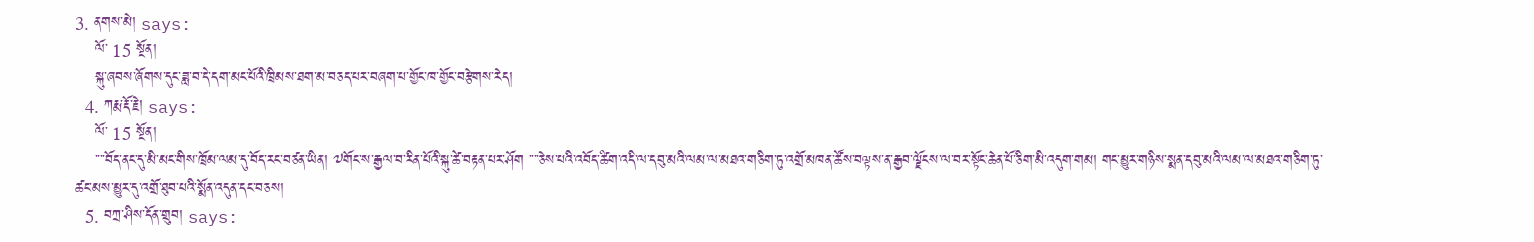3. ནགས་མེ། says:
    ལོ་ 15 སྔོན།
    སྐུ་ཞབས་ཞོགས་དུང་ཟླ་བ་དེ་དག་མང་པོའི་ཁྲིམས་ཐག་མ་བཅད་པར་བཞག་པ་གྱོང་ཁ་གྱོང་བརྩེགས་རེད།
  4. ཀརྨ་རྡོ་རྗེ། says:
    ལོ་ 15 སྔོན།
    ་་་་བོད་ནང་དུ་མི་མང་གིས་ཁྲོམ་ལམ་དུ་བོད་རང་བཙན་ཡིན། ༧གོང་ས་རྒྱལ་བ་རིན་པོའི་སྐུ་ཚེ་བརྟན་པར་ཤོག ་་་་ཅེས་པའི་འབོད་ཚིག་འདི་ལ་དབུ་མའི་ལམ་ལ་མཐའ་གཅིག་ཏུ་འགྲོ་མཁན་ཚོས་བལྟས་ན་རྒྱབ་ལྗོངས་ལ་བར་སྟོང་ཆེན་པོ་ཅིག་མི་འདུག་གམ། གང་མྱུར་གཉིས་སྨན་དབུ་མའི་ལམ་ལ་མཐའ་གཅིག་ཏུ་ཚང་མས་མྱུར་དུ་འགྲོ་ཐུབ་པའི་སྨོན་འདུན་དང་བཅས།
  5. བཀྲ་ཤིས་དོན་གྲུབ། says: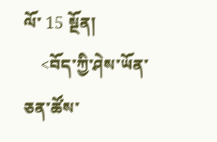ལོ་ 15 སྔོན།
    <བོད་ཀྱི་ཤེས་ཡོན་ཅན་ཚོས་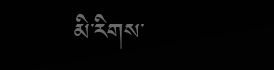མི་རིགས་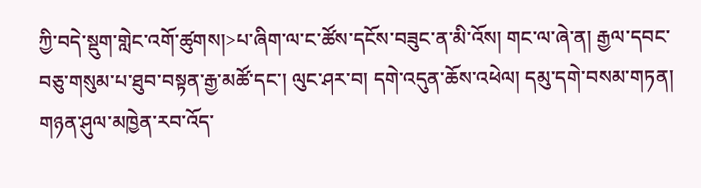ཀྱི་བདེ་སྡུག་གླེང་འགོ་ཚུགས།>པ་ཞིག་ལ་ང་ཚོས་དངོས་བཟུང་ན་མི་འོས། གང་ལ་ཞེ་ན། རྒྱལ་དབང་བཅུ་གསུམ་པ་ཐུབ་བསྟན་རྒྱ་མཚོ་དང་། ལུང་ཤར་བ། དགེ་འདུན་ཆོས་འཕེལ། དམུ་དགེ་བསམ་གཏན། གཉན་ཤུལ་མཁྱེན་རབ་འོད་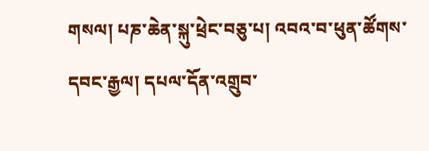གསལ། པཎ་ཆེན་སྐུ་ཕྲེང་བཅུ་པ། འབའ་བ་ཕུན་ཚོགས་དབང་རྒྱལ། དཔལ་དོན་འགྲུབ་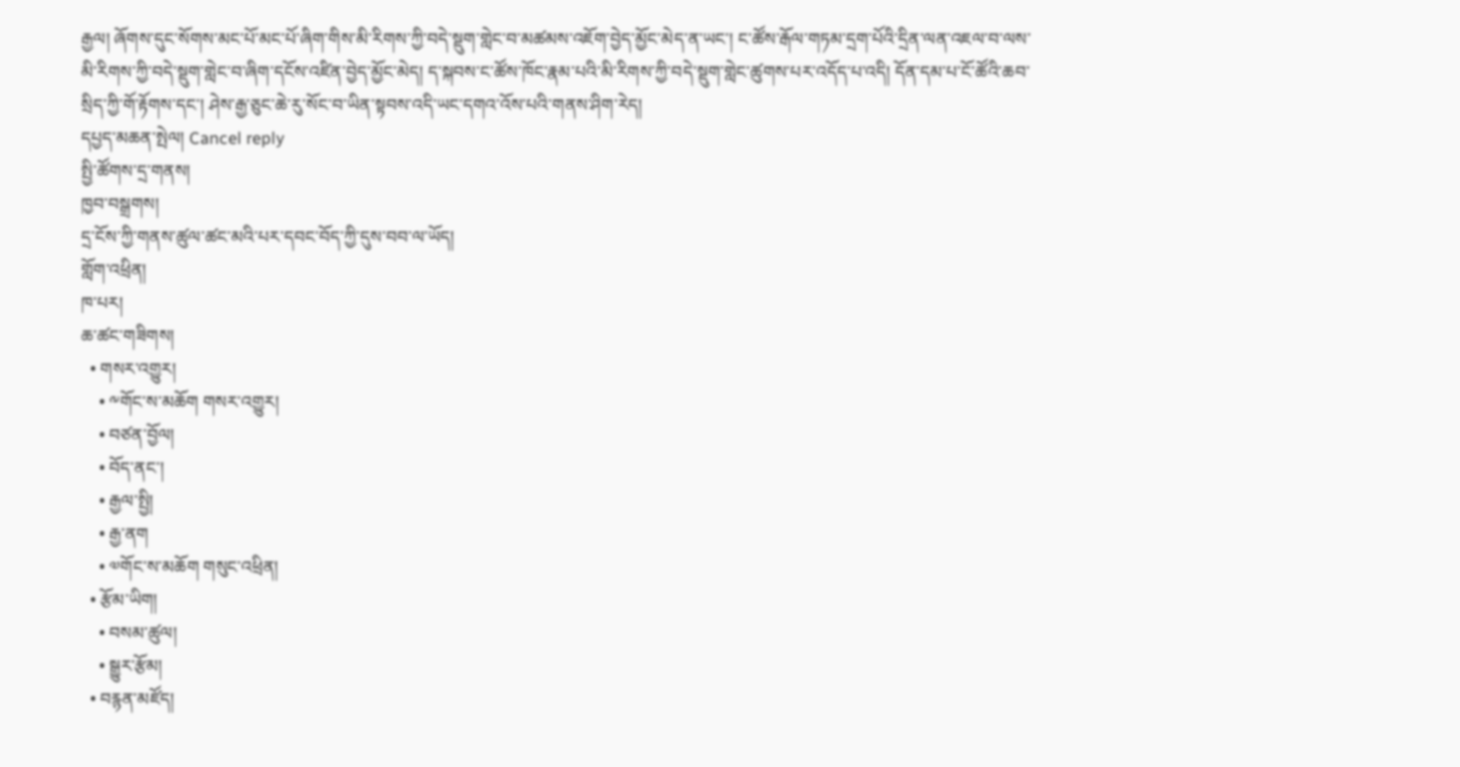རྒྱལ། ཞོགས་དུང་སོགས་མང་པོ་མང་པོ་ཞིག་གིས་མི་རིགས་ཀྱི་བདེ་སྡུག་གླེང་བ་མཚམས་འཇོག་བྱེད་མྱོང་མེད་ན་ཡང་། ང་ཚོས་རྒོལ་གཏམ་དྲག་པོའི་དྲིན་ལན་འཇལ་བ་ལས་མི་རིགས་ཀྱི་བདེ་སྡུག་གླེང་བ་ཞིག་དངོས་འཛིན་བྱེད་མྱོང་མེད། ད་སྐབས་ང་ཚོས་ཁོང་རྣམ་པའི་མི་རིགས་ཀྱི་བདེ་སྡུག་གླེང་ཚུགས་པར་འདོད་པ་འདི། དོན་དམ་པ་ངོ་ཚོའི་ཆབ་སྲིད་ཀྱི་གོ་རྟོགས་དང་། ཤེས་རྒྱ་ཅུང་ཆེ་རུ་སོང་བ་ཡིན་སྟབས་འདི་ཡང་དགའ་འོས་པའི་གནས་ཤིག་རེད།
དཔྱད་མཆན་སྤེལ། Cancel reply
སྤྱི་ཚོགས་དྲ་གནས།
ཁྱབ་བསྒྲགས།
དྲ་ངོས་ཀྱི་གནས་ཚུལ་ཚང་མའི་པར་དབང་བོད་ཀྱི་དུས་བབ་ལ་ཡོད།
གློག་འཕྲིན།
ཁ་པར།
ཆ་ཚང་གཟིགས།
  • གསར་འགྱུར།
    • ༸གོང་ས་མཆོག གསར་འགྱུར།
    • བཙན་བྱོལ།
    • བོད་ནང་།
    • རྒྱལ་སྤྱི།
    • རྒྱ་ནག
    • ༧གོང་ས་མཆོག གསུང་འཕྲིན།
  • རྩོམ་ཡིག།
    • བསམ་ཚུལ།
    • སྒྱུར་རྩོམ།
  • བརྙན་མཛོད།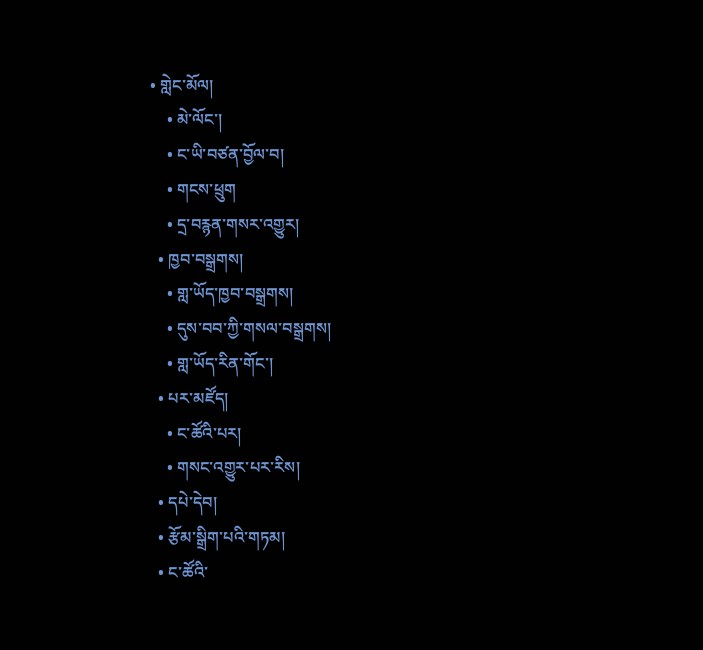• གླེང་མོལ།
    • མེ་ལོང་།
    • ང་ཡི་བཙན་བྱོལ་བ།
    • གངས་ཕྲུག
    • དྲ་བརྙན་གསར་འགྱུར།
  • ཁྱབ་བསྒྲགས།
    • གླ་ཡོད་ཁྱབ་བསྒྲགས།
    • དུས་བབ་ཀྱི་གསལ་བསྒྲགས།
    • གླ་ཡོད་རིན་གོང་།
  • པར་མཛོད།
    • ང་ཚོའི་པར།
    • གསང་འགྱུར་པར་རིས།
  • དཔེ་དེབ།
  • རྩོམ་སྒྲིག་པའི་གཏམ།
  • ང་ཚོའི་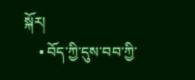སྐོར།
    • བོད་ཀྱི་དུས་བབ་ཀྱི་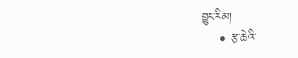བྱུང་རིམ།
    • རྩ་ཆེའི་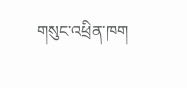གསུང་འཕྲིན་ཁག